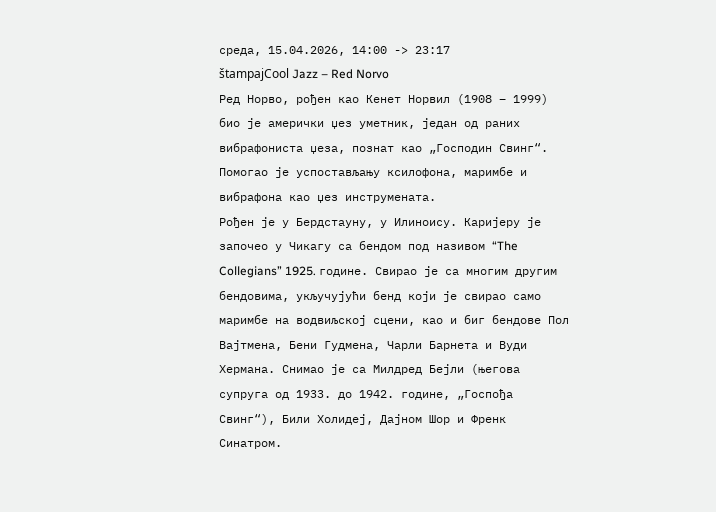среда, 15.04.2026, 14:00 -> 23:17
štampajCool Jazz – Red Norvo
Ред Норво, рођен као Кенет Норвил (1908 – 1999) био је амерички џез уметник, један од раних вибрафониста џеза, познат као „Господин Свинг“. Помогао је успостављању ксилофона, маримбе и вибрафона као џез инструмената.
Рођен је у Бердстауну, у Илиноису. Каријеру је започео у Чикагу са бендом под називом “The Collegians” 1925. године. Свирао је са многим другим бендовима, укључујући бенд који је свирао само маримбе на водвиљској сцени, као и биг бендове Пол Вајтмена, Бени Гудмена, Чарли Барнета и Вуди Хермана. Снимао је са Милдред Бејли (његова супруга од 1933. до 1942. године, „Госпођа Свинг“), Били Холидеј, Дајном Шор и Френк Синатром.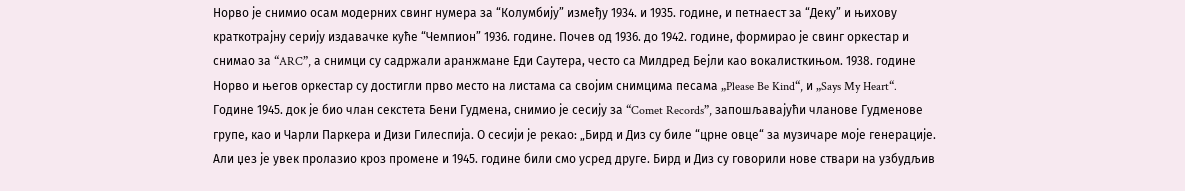Норво је снимио осам модерних свинг нумера за “Колумбију” између 1934. и 1935. године, и петнаест за “Деку” и њихову краткотрајну серију издавачке куће “Чемпион” 1936. године. Почев од 1936. до 1942. године, формирао је свинг оркестар и снимао за “ARC”, а снимци су садржали аранжмане Еди Саутера, често са Милдред Бејли као вокалисткињом. 1938. године Норво и његов оркестар су достигли прво место на листама са својим снимцима песама „Please Be Kind“, и „Says My Heart“.
Године 1945. док је био члан секстета Бени Гудмена, снимио је сесију за “Comet Records”, запошљавајући чланове Гудменове групе, као и Чарли Паркера и Дизи Гилеспија. О сесији је рекао: „Бирд и Диз су биле “црне овце“ за музичаре моје генерације. Али џез је увек пролазио кроз промене и 1945. године били смо усред друге. Бирд и Диз су говорили нове ствари на узбудљив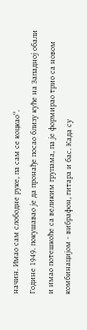начин. Имао сам слободне руке, па сам се коцкао“.
Године 1949. покушавао је да пронађе посао близу куће на Западној обали и имао потешкоће са великим групама, па је формирао трио са новом комбинацијом - вибрафон, гитара и бас. Када су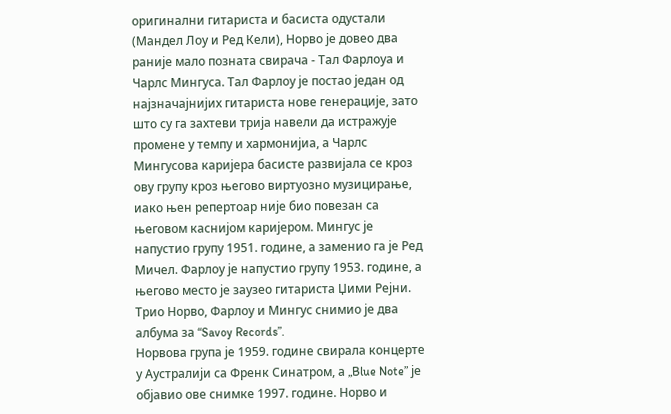оригинални гитариста и басиста одустали (Мандел Лоу и Ред Кели), Норво је довео два раније мало позната свирача - Тал Фарлоуа и Чарлс Мингуса. Тал Фарлоу је постао један од најзначајнијих гитариста нове генерације, зато што су га захтеви трија навели да истражује промене у темпу и хармонијиа, а Чарлс Мингусова каријера басисте развијала се кроз ову групу кроз његово виртуозно музицирање, иако њен репертоар није био повезан са његовом каснијом каријером. Мингус је напустио групу 1951. године, а заменио га је Ред Мичел. Фарлоу је напустио групу 1953. године, а његово место је заузео гитариста Џими Рејни. Трио Норво, Фарлоу и Мингус снимио је два албума за “Savoy Records”.
Норвова група је 1959. године свирала концерте у Аустралији са Френк Синатром, а „Blue Note” је објавио ове снимке 1997. године. Норво и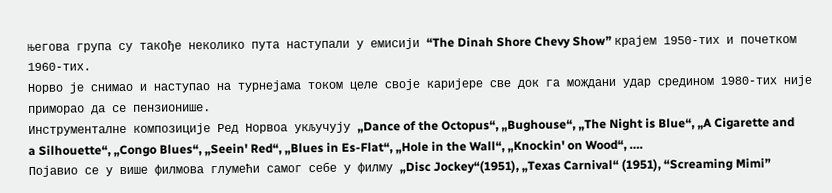његова група су такође неколико пута наступали у емисији “The Dinah Shore Chevy Show” крајем 1950-тих и почетком 1960-тих.
Норво је снимао и наступао на турнејама током целе своје каријере све док га мождани удар средином 1980-тих није приморао да се пензионише.
Инструменталне композиције Ред Норвоа укључују „Dance of the Octopus“, „Bughouse“, „The Night is Blue“, „A Cigarette and a Silhouette“, „Congo Blues“, „Seein' Red“, „Blues in Es-Flat“, „Hole in the Wall“, „Knockin' on Wood“, ….
Појавио се у више филмова глумећи самог себе у филму „Disc Jockey“(1951), „Texas Carnival“ (1951), “Screaming Mimi”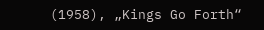(1958), „Kings Go Forth“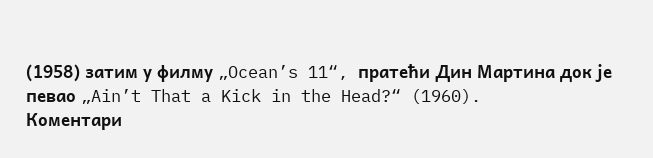(1958) затим у филму „Ocean’s 11“, пратећи Дин Мартина док је певао „Ain’t That a Kick in the Head?“ (1960).
Коментари